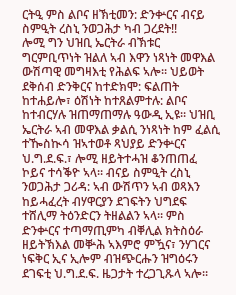ርትዒ ምስ ልቦና ዘኽቲመን: ድንቍርና ብናይ ስምዒት ረስኒ ንወጋሕታ ካብ ጋረደት!!
ሎሚ ግን ህዝቢ ኤርትራ ብኽቱር ግርምቢጥነት ዝልለ ኣብ እዋን ነጻነት መዋእል ውሽጣዊ መግዛእቲ የሕልፍ ኣሎ። ህይወት ደቅሰብ ድንቅርና ከተድክሞ: ፍልጠት ከተሐይሎ፣ ዕሽነት ከተጸልምተሉ: ልቦና ከተብርሃሉ ዝጠማጠማሉ ዓውዲ ኢዩ። ህዝቢ ኤርትራ ኣብ መዋእል ቃልሲ ንነጻነት ከም ፈልሲ ተዀስኲሳ ዝኣተወቶ ጻህያይ ድንቍርና ህ.ግ.ደ.ፍ.፣ ሎሚ ዘይትተሓዝ ቆንጠጠፈ ኮይና ተሳቕዮ ኣላ። ብናይ ስምዒት ረስኒ ንወጋሕታ ጋሪዳ: ኣብ ውሽጥን ኣብ ወጻእን ከይሓፈረት ብሃዋርያን ደገፍትን ህግደፍ ተሸሊማ ትዕንድርን ትዘልልን ኣላ። ምስ ድንቍርና ተጣማጢምካ ብቐሊል ክትስዕራ ዘይትኽእል መቝሕ ኣእምሮ ምዃና፣ ንሃገርና ነፍቅር ኢና ኢሎም ብዝጭርሑን ዝግዕሩን ደገፍቲ ህ.ግ.ደ.ፍ. ዜጋታት ተረጋጊጹላ ኣሎ።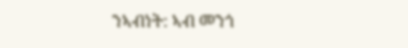ንኣብነት: ኣብ መንጎ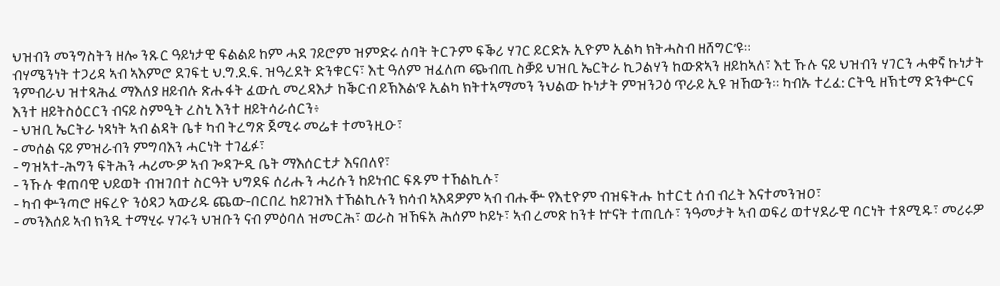ህዝብን መንግስትን ዘሎ ንጹር ዓይነታዊ ፍልልይ ከም ሓደ ገይሮም ዝምድሩ ሰባት ትርጉም ፍቕሪ ሃገር ይርድኡ ኢዮም ኢልካ ክትሓስብ ዘሸግር’ዩ።
ብሃሜንነት ተጋሪዳ ኣብ ኣእምሮ ደገፍቲ ህ.ግ.ደ.ፍ. ዝዓረደት ድንቁርና፣ እቲ ዓለም ዝፈለጦ ጭብጢ ስቓይ ህዝቢ ኤርትራ ኪጋልሃን ከውጽኣን ዘይከኣለ፣ እቲ ኹሉ ናይ ህዝብን ሃገርን ሓቀኛ ኩነታት ንምብራህ ዝተጻሕፈ ማእለያ ዘይብሉ ጽሑፋት ፈውሲ መረዳእታ ከቕርብ ይኽእል’ዩ ኢልካ ክትተኣማመን ንህልው ኩነታት ምዝንጋዕ ጥራይ ኢዩ ዝኸውን። ካብኡ ተረፈ: ርትዒ ዘኽቲማ ድንቍርና እንተ ዘይትስዕርርን ብናይ ስምዒት ረስኒ እንተ ዘይትሳራሰርን፥
- ህዝቢ ኤርትራ ነጻነት ኣብ ልዳት ቤቱ ካብ ትረግጽ ጀሚሩ መሬቱ ተመንዚዑ፣
- መሰል ናይ ምዝራብን ምግባእን ሓርነት ተገፊፉ፣
- ግዝኣተ-ሕግን ፍትሕን ሓሪሙዎ ኣብ ጐዳጕዲ ቤት ማእሰርቲታ እናበለየ፣
- ንኹሉ ቁጠባዊ ህይወት ብዝገበተ ስርዓት ህግደፍ ሰሪሑን ሓሪሱን ከይነብር ፍጹም ተኸልኪሉ፣
- ካብ ቍንጣሮ ዘፍረዮ ንዕዳጋ ኣውሪዱ ጨው-በርበረ ከይገዝእ ተኸልኪሉን ክሳብ ኣእዳዎም ኣብ ብሑቝ የእቲዮም ብዝፍትሑ ከተርቲ ሰብ ብረት እናተመንዝዐ፣
- መንእሰይ ኣብ ክንዲ ተማሂሩ ሃገሩን ህዝቡን ናብ ምዕባለ ዝመርሕ፣ ወራስ ዝኸፍአ ሕሰም ኮይኑ፣ ኣብ ረመጽ ከንቱ ኵናት ተጠቢሱ፣ ንዓመታት ኣብ ወፍሪ ወተሃደራዊ ባርነት ተጸሚዱ፣ መሪሩዎ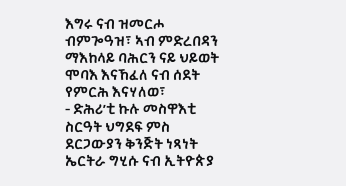እግሩ ናብ ዝመርሖ ብምጐዓዝ፣ ኣብ ምድረበዳን ማእከላይ ባሕርን ናይ ህይወት ሞባእ እናኸፈለ ናብ ሰደት የምርሕ እናሃለወ፣
- ድሕሪ’ቲ ኩሉ መስዋእቲ ስርዓት ህግደፍ ምስ ደርጋውያን ቅንጅት ነጻነት ኤርትራ ግሂሱ ናብ ኢትዮጵያ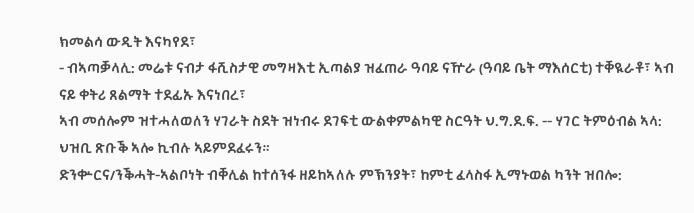ክመልሳ ውዲት እናካየደ፣
- ብኣጣቓላሊ: መሬቱ ናብታ ፋሺስታዊ መግዛእቲ ኢጣልያ ዝፈጠራ ዓባይ ናዅራ (ዓባይ ቤት ማእሰርቲ) ተቐዪራቶ፣ ኣብ ናይ ቀትሪ ጸልማት ተደፊኡ እናነበረ፣
ኣብ መሰሎም ዝተሓለወለን ሃገራት ስደት ዝነብሩ ደገፍቲ ውልቀምልካዊ ስርዓት ህ.ግ.ደ.ፍ. -- ሃገር ትምዕብል ኣላ: ህዝቢ ጽቡቕ ኣሎ ኪብሉ ኣይምደፈሩን።
ድንቍርና/ንቕሓት-ኣልቦነት ብቐሊል ከተሰንፋ ዘይከኣለሉ ምኽንያት፣ ከምቲ ፈላስፋ ኢማኑወል ካንት ዝበሎ: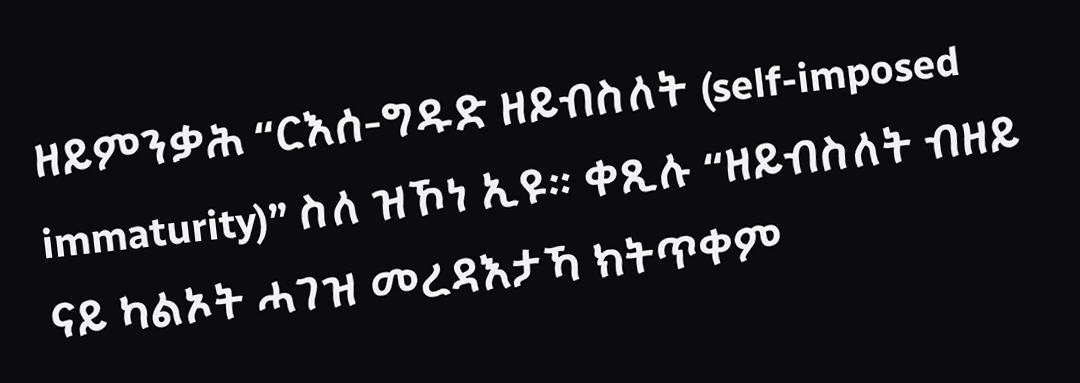ዘይምንቃሕ “ርእሰ-ግዱድ ዘይብስለት (self-imposed immaturity)” ስለ ዝኾነ ኢዩ። ቀጺሉ “ዘይብስለት ብዘይ ናይ ካልኦት ሓገዝ መረዳእታኻ ክትጥቀም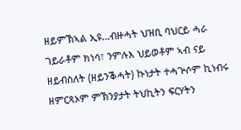ዘይምኽኣል ኢዩ…ብዙሓት ህዝቢ ባህርይ ሓራ ገይራቶም ክነሳ፣ ንምሉእ ህይወቶም ኣብ ናይ ዘይብስለት (ዘይንቕሓት) ኩነታት ተሓጕሶም ኪነብሩ ዘምርጻኦም ምኽንያታት ትህኪትን ፍርሃትን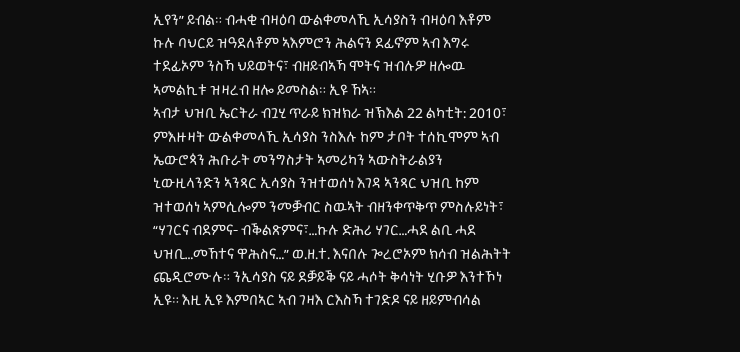ኢየን” ይብል። ብሓቂ ብዛዕባ ውልቀመላኺ ኢሳያስን ብዛዕባ እቶም ኩሉ ባህርይ ዝዓደለቶም ኣእምሮን ሕልናን ደፊኖም ኣብ እግሩ ተደፊኦም ንስኻ ህይወትና፣ ብዘይብኣኻ ሞትና ዝብሉዎ ዘሎዉ ኣመልኪቱ ዝዛረብ ዘሎ ይመስል። ኢዩ ኸኣ።
ኣብታ ህዝቢ ኤርትራ ብጓሂ ጥራይ ክዝክራ ዝኽእል 22 ልካቲት: 2010፣ ምእዙዛት ውልቀመላኺ ኢሳያስ ንስእሉ ከም ታቦት ተሰኪሞም ኣብ ኤውሮጳን ሕቡራት መንግስታት ኣመሪካን ኣውስትራልያን ኒውዚላንድን ኣንጻር ኢሳያስ ንዝተወሰነ እገዳ ኣንጻር ህዝቢ ከም ዝተወሰነ ኣምሲሎም ንመቓብር ስዉኣት ብዘንቀጥቅጥ ምስሉይነት፣ “ሃገርና ብደምና- ብቕልጽምና፣…ኩሉ ድሕሪ ሃገር…ሓደ ልቢ ሓደ ህዝቢ…መኸተና ዋሕስና…” ወ.ዘ.ተ. እናበሉ ጐረሮኦም ክሳብ ዝልሕትት ጨዲሮሙሉ። ንኢሳያስ ናይ ደቓይቕ ናይ ሓሶት ቅሳነት ሂቡዎ እንተኾነ ኢዩ። እዚ ኢዩ እምበኣር ኣብ ገዛእ ርእስኻ ተገድዶ ናይ ዘይምብሳል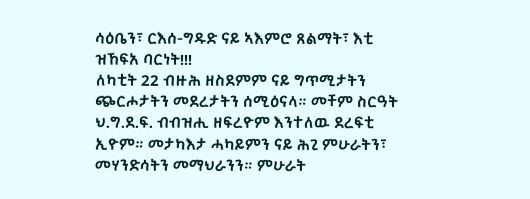ሳዕቤን፣ ርእሰ-ግዱድ ናይ ኣእምሮ ጸልማት፣ እቲ ዝኸፍአ ባርነት!!!
ለካቲት 22 ብዙሕ ዘስደምም ናይ ግጥሚታትን ጭርሖታትን መደረታትን ሰሚዕናላ። መቸም ስርዓት ህ.ግ.ደ.ፍ. ብብዝሒ ዘፍረዮም እንተለዉ ደረፍቲ ኢዮም። መታካእታ ሓካይምን ናይ ሕጊ ምሁራትን፣ መሃንድሳትን መማህራንን። ምሁራት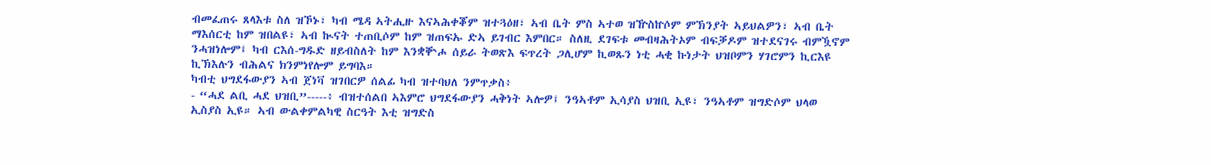ብመፈጠሩ ጸላእቱ ስለ ዝኾኑ፣ ካብ ሜዳ ኣትሒዙ እናኣሕቀቖም ዝተጓዕዘ፣ ኣብ ቤት ምስ ኣተወ ዝዅስኵሶም ምኽንያት ኣይህልዎን፣ ኣብ ቤት ማእሰርቲ ከም ዝበልዩ፣ ኣብ ኲናት ተጠቢሶም ከም ዝጠፍኡ ድኣ ይገብር እምበር። ስለዚ ደገፍቱ መብዛሕትኦም ብፍቓዶም ዝተደናገሩ ብምዃኖም ንሓዝነሎም፤ ካብ ርእሰ-ግዱድ ዘይብስለት ከም እንቋቝሖ ሰይራ ትወጽእ ፍጥረት ጋሊሆም ኪወጹን ነቲ ሓቂ ኩነታት ህዝቦምን ሃገሮምን ኪርእዩ ኪኽእሉን ብሕልና ክንምነየሎም ይግባእ።
ካብቲ ህግደፋውያን ኣብ ጀነቫ ዝገበርዎ ሰልፊ ካብ ዝተባህለ ንምጥቃስ፥
- “ሓደ ልቢ ሓደ ህዝቢ”-----፥ ብዝተሰልበ ኣእምሮ ህግደፋውያን ሓቅነት ኣሎዎ፤ ንዓኣቶም ኢሳያስ ህዝቢ ኢዩ፣ ንዓኣቶም ዝግድሶም ህላወ ኢስያስ ኢዩ። ኣብ ውልቀምልካዊ ስርዓት እቲ ዝግድስ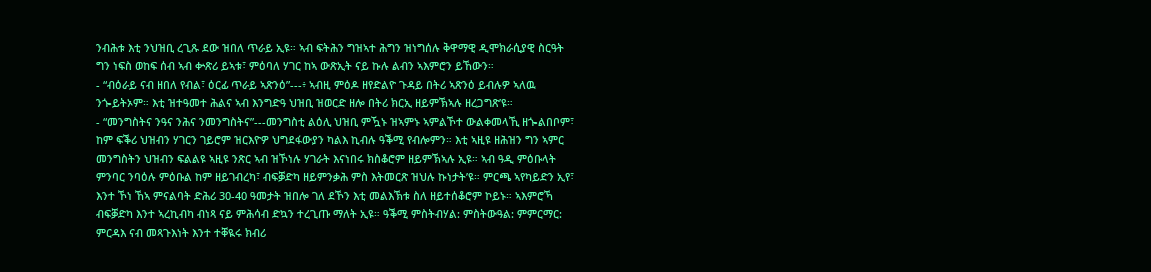ንብሕቱ እቲ ንህዝቢ ረጊጹ ደው ዝበለ ጥራይ ኢዩ። ኣብ ፍትሕን ግዝኣተ ሕግን ዝነግሰሉ ቅዋማዊ ዲሞክራሲያዊ ስርዓት ግን ነፍስ ወከፍ ሰብ ኣብ ቍጽሪ ይኣቱ፣ ምዕባለ ሃገር ከኣ ውጽኢት ናይ ኩሉ ልብን ኣእምሮን ይኸውን።
- “ብዕራይ ናብ ዘበለ የብል፣ ዕርፊ ጥራይ ኣጽንዕ”---፥ ኣብዚ ምዕዶ ዘየድልዮ ጉዳይ በትሪ ኣጽንዕ ይብሉዎ ኣለዉ ንጐይትኦም። እቲ ዝተዓመተ ሕልና ኣብ እንግድዓ ህዝቢ ዝወርድ ዘሎ በትሪ ክርኢ ዘይምኽኣሉ ዘረጋግጽ’ዩ።
- “መንግስትና ንዓና ንሕና ንመንግስትና”---መንግስቲ ልዕሊ ህዝቢ ምዃኑ ዝኣምኑ ኣምልኾተ ውልቀመላኺ ዘጐልበቦም፣ ከም ፍቕሪ ህዝብን ሃገርን ገይሮም ዝርእዮዎ ህግደፋውያን ካልእ ኪብሉ ዓቕሚ የብሎምን። እቲ ኣዚዩ ዘሕዝን ግን ኣምር መንግስትን ህዝብን ፍልልዩ ኣዚዩ ንጽር ኣብ ዝኾነሉ ሃገራት እናነበሩ ክስቆሮም ዘይምኽኣሉ ኢዩ። ኣብ ዓዲ ምዕቡላት ምንባር ንባዕሉ ምዕቡል ከም ዘይገብረካ፣ ብፍቓድካ ዘይምንቃሕ ምስ እትመርጽ ዝህሉ ኩነታት’ዩ። ምርጫ ኣየካይድን ኢየ፣ እንተ ኾነ ኸኣ ምናልባት ድሕሪ 30-40 ዓመታት ዝበሎ ገለ ደኾን እቲ መልእኽቱ ስለ ዘይተሰቆሮም ኮይኑ። ኣእምሮኻ ብፍቓድካ እንተ ኣረኪብካ ብነጻ ናይ ምሕሳብ ድኳን ተረጊጡ ማለት ኢዩ። ዓቕሚ ምስትብሃል: ምስትውዓል: ምምርማር: ምርዳእ ናብ መጻጉእነት እንተ ተቐዪሩ ክብሪ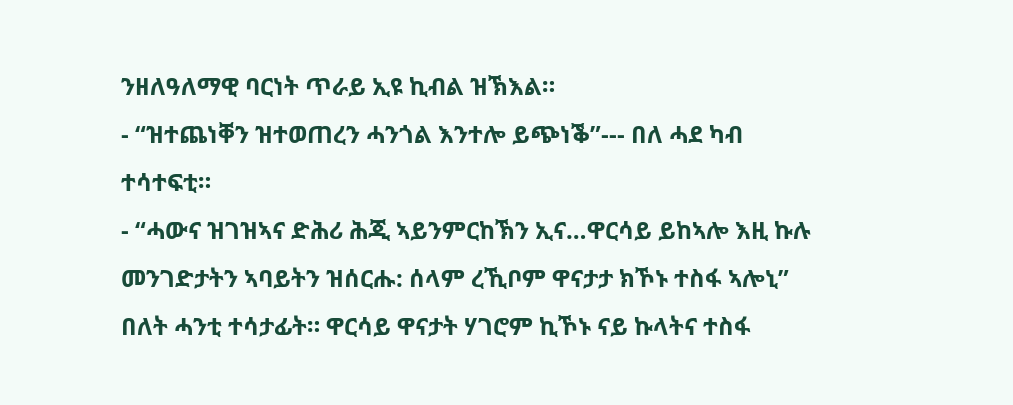ንዘለዓለማዊ ባርነት ጥራይ ኢዩ ኪብል ዝኽእል።
- “ዝተጨነቐን ዝተወጠረን ሓንጎል እንተሎ ይጭነቕ”--- በለ ሓደ ካብ ተሳተፍቲ።
- “ሓውና ዝገዝኣና ድሕሪ ሕጂ ኣይንምርከኽን ኢና…ዋርሳይ ይከኣሎ እዚ ኩሉ መንገድታትን ኣባይትን ዝሰርሑ: ሰላም ረኺቦም ዋናታታ ክኾኑ ተስፋ ኣሎኒ” በለት ሓንቲ ተሳታፊት። ዋርሳይ ዋናታት ሃገሮም ኪኾኑ ናይ ኩላትና ተስፋ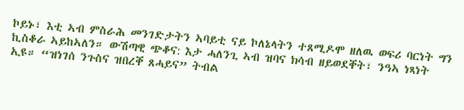ኮይኑ፣ እቲ ኣብ ምስራሕ መንገድታትን ኣባይቲ ናይ ኮለኔላትን ተጸሚዶሞ ዘለዉ ወፍሪ ባርነት ግን ኪስቆራ ኣይከኣለን። ውሽጣዊ ጭቆና: እታ ሓለንጊ ኣብ ዝባና ክሳብ ዘይወደቐት፣ ንዓኣ ነጻነት ኢዩ። “ዝነገሰ ንጉስና ዝበረቐ ጸሓይና” ትብል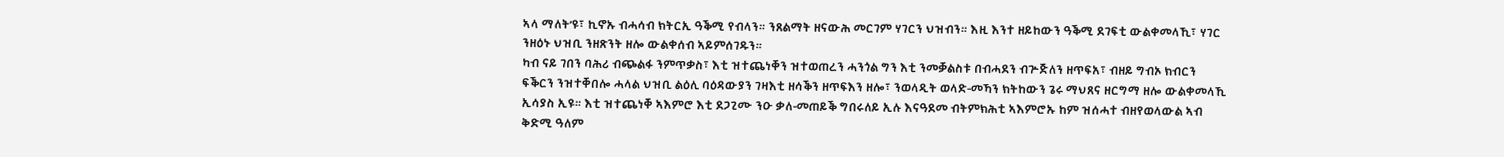ኣላ ማለት’ዩ፣ ኪኖኡ ብሓሳብ ክትርኢ ዓቕሚ የብላን። ንጸልማት ዘናውሕ መርገም ሃገርን ህዝብን። እዚ እንተ ዘይከውን ዓቕሚ ደገፍቲ ውልቀመላኺ፣ ሃገር ንዘዕኑ ህዝቢ ንዘጽንት ዘሎ ውልቀሰብ ኣይምሰገዱን።
ካብ ናይ ገበን ባሕሪ ብጭልፋ ንምጥቃስ፣ እቲ ዝተጨነቐን ዝተወጠረን ሓንጎል ግን እቲ ንመቓልስቱ በብሓደን ብጕጅለን ዘጥፍአ፣ ብዘይ ግብኦ ክብርን ፍቕርን ንዝተቐበሎ ሓላል ህዝቢ ልዕሊ ባዕዳውያን ገዛእቲ ዘሳቕን ዘጥፍእን ዘሎ፣ ንወላዲት ወላድ-መኻን ክትከውን ጌሩ ማህጸና ዘርግማ ዘሎ ውልቀመላኺ ኢሳያስ ኢዩ። እቲ ዝተጨነቐ ኣእምሮ እቲ ደጋጊሙ ንዑ ቃለ-መጠይቕ ግበሩለይ ኢሉ እናዓደመ ብትምክሕቲ ኣእምሮኡ ከም ዝሰሓተ ብዘየወላውል ኣብ ቅድሚ ዓለም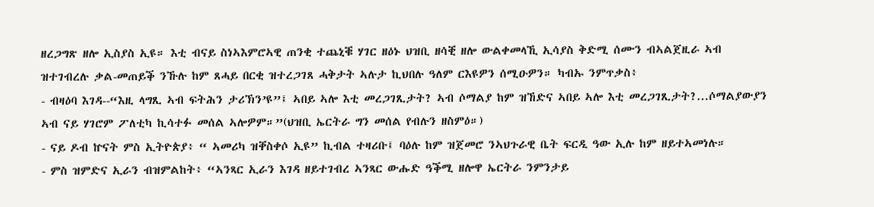ዘረጋግጽ ዘሎ ኢስያስ ኢዩ። እቲ ብናይ ስነኣእምሮኣዊ ጠንቂ ተጨኒቑ ሃገር ዘዕኑ ህዝቢ ዘሳቒ ዘሎ ውልቀመላኺ ኢሳያስ ቅድሚ ሰሙን ብኣልጀዚራ ኣብ ዝተገብረሉ ቃል-መጠይቕ ንኹሉ ከም ጸሓይ በርቂ ዝተረጋገጸ ሓቅታት ኣሉታ ኪህበሉ ዓለም ርእዩዎን ሰሚዑዎን። ካብኡ ንምጥቃስ፥
- ብዛዕባ እገዳ--“እዚ ላግጺ ኣብ ፍትሕን ታሪኽን’ዩ”፤ ኣበይ ኣሎ እቲ መረጋገጺታት? ኣብ ሶማልያ ከም ዝኸድና ኣበይ ኣሎ እቲ መረጋገጺታት?...ሶማልያውያን ኣብ ናይ ሃገሮም ፖለቲካ ኪሳተፉ መሰል ኣሎዎም።”(ህዝቢ ኤርትራ ግን መሰል የብሉን ዘስምዕ።)
- ናይ ዶብ ኵናት ምስ ኢትዮጵያ፥ “ ኣመሪካ ዝቐስቀሶ ኢዩ” ኪብል ተዛሪቡ፤ ባዕሉ ከም ዝጀመሮ ንኣህጉራዊ ቤት ፍርዲ ዓው ኢሉ ከም ዘይተኣመነሉ።
- ምስ ዝምድና ኢራን ብዝምልከት፥ “ኣንጻር ኢራን እገዳ ዘይተገብረ ኣንጻር ውሑድ ዓቕሚ ዘሎዋ ኤርትራ ንምንታይ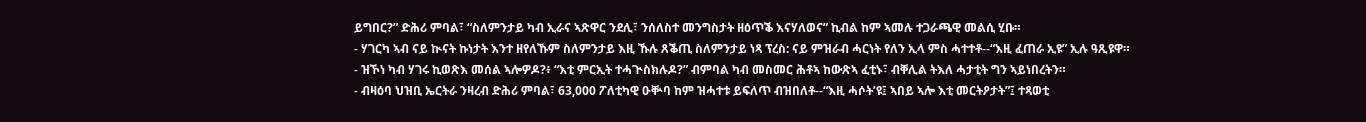ይግበር?” ድሕሪ ምባል፣ “ስለምንታይ ካብ ኢራና ኣጽዋር ንደሊ፣ ንሰለስተ መንግስታት ዘዕጥቕ እናሃለወና” ኪብል ከም ኣመሉ ተጋራጫዊ መልሲ ሂቡ።
- ሃገርካ ኣብ ናይ ኲናት ኩነታት እንተ ዘየለኹም ስለምንታይ እዚ ኹሉ ጸቕጢ ስለምንታይ ነጻ ፕረስ: ናይ ምዝራብ ሓርነት የለን ኢላ ምስ ሓተተቶ--“እዚ ፈጠራ ኢዩ” ኢሉ ዓጺዩዋ።
- ዝኾነ ካብ ሃገሩ ኪወጽእ መሰል ኣሎዎዶ?፥ “እቲ ምርኢት ተሓጒስክሉዶ?” ብምባል ካብ መስመር ሕቶኣ ከውጽኣ ፈቲኑ፣ ብቐሊል ትእለ ሓታቲት ግን ኣይነበረትን።
- ብዛዕባ ህዝቢ ኤርትራ ንዛረብ ድሕሪ ምባል፣ 63,000 ፖለቲካዊ ዑቝባ ከም ዝሓተቱ ይፍለጥ ብዝበለቶ--“እዚ ሓሶት’ዩ፤ ኣበይ ኣሎ እቲ መርትዖታት”፤ ተጻወቲ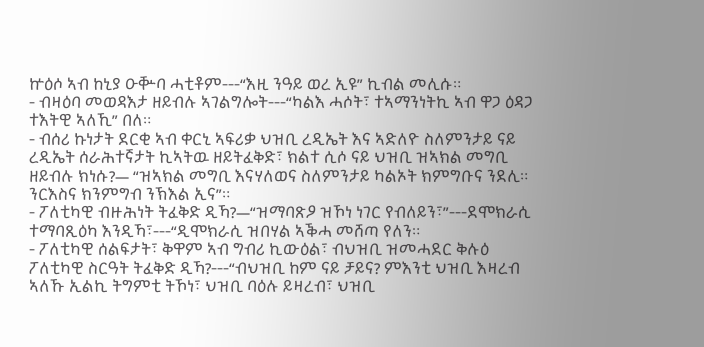ኵዕሶ ኣብ ከኒያ ዑቝባ ሓቲቶም---“እዚ ንዓይ ወረ ኢዩ” ኪብል መሊሱ።
- ብዛዕባ መወዳእታ ዘይብሉ ኣገልግሎት---“ካልእ ሓሶት፣ ተኣማንነትኪ ኣብ ዋጋ ዕዳጋ ተእትዊ ኣለኺ” በለ።
- ብሰሪ ኩነታት ደርቂ ኣብ ቀርኒ ኣፍሪቃ ህዝቢ ረዲኤት እና ኣድለዮ ስለምንታይ ናይ ረዲኤት ሰራሕተኛታት ኪኣትዉ ዘይትፈቅድ፣ ክልተ ሲሶ ናይ ህዝቢ ዝኣክል መግቢ ዘይብሉ ክነሱ?— “ዝኣክል መግቢ እናሃለወና ስለምንታይ ካልኦት ክምግቡና ንደሊ። ንርእስና ክንምግብ ንኽእል ኢና”።
- ፖለቲካዊ ብዙሕነት ትፈቅድ ዲኻ?—“ዝማባጽዖ ዝኾነ ነገር የብለይን፣”---ደሞክራሲ ተማባጺዕካ እንዲኻ፣---“ዲሞክራሲ ዝበሃል ኣቕሓ መሸጣ የለን።
- ፖለቲካዊ ሰልፍታት፣ ቅዋም ኣብ ግብሪ ኪውዕል፣ ብህዝቢ ዝመሓደር ቅሉዕ ፖለቲካዊ ስርዓት ትፈቅድ ዲኻ?---“ብህዝቢ ከም ናይ ቻይና? ምእንቲ ህዝቢ እዛረብ ኣለኹ ኢልኪ ትግምቲ ትኾነ፣ ህዝቢ ባዕሉ ይዛረብ፣ ህዝቢ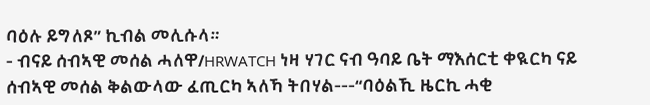ባዕሉ ይግለጾ” ኪብል መሊሱላ።
- ብናይ ሰብኣዊ መሰል ሓለዋ/HRWATCH ነዛ ሃገር ናብ ዓባይ ቤት ማእሰርቲ ቀዪርካ ናይ ሰብኣዊ መሰል ቅልውላው ፈጢርካ ኣለኻ ትበሃል---“ባዕልኺ ዜርኪ ሓቂ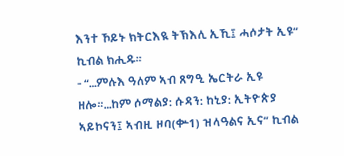እንተ ኾይኑ ክትርእዪ ትኽእሊ ኢኺ፤ ሓሶታት ኢዩ” ኪብል ክሒዱ።
- “…ምሉእ ዓለም ኣብ ጸግዒ ኤርትራ ኢዩ ዘሎ።…ከም ሶማልያ: ሱዳን: ከኒያ: ኢትዮጵያ ኣይኮናን፤ ኣብዚ ዞባ(ቍ1) ዝላዓልና ኢና” ኪብል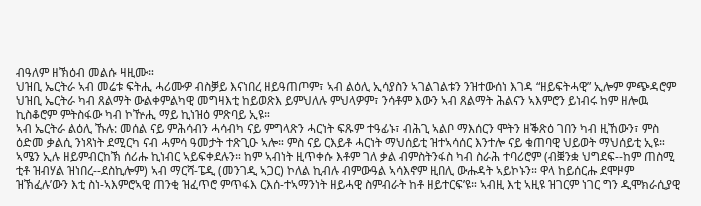ብዓለም ዘኽዕብ መልሱ ዛዚሙ።
ህዝቢ ኤርትራ ኣብ መሬቱ ፍትሒ ሓሪሙዎ ብስቓይ እናነበረ ዘይዓጠጦም፣ ኣብ ልዕሊ ኢሳያስን ኣገልገልቱን ንዝተውሰነ እገዳ “ዘይፍትሓዊ” ኢሎም ምጭዳሮም ህዝቢ ኤርትራ ካብ ጸልማት ውልቀምልካዊ መግዛእቲ ከይወጽእ ይምህለሉ ምህላዎም፣ ንሳቶም እውን ኣብ ጸልማት ሕልናን ኣእምሮን ይነብሩ ከም ዘሎዉ ኪስቆሮም ምትስፋው ካብ ኮዅሒ ማይ ኪነዝዕ ምጽባይ ኢዩ።
ኣብ ኤርትራ ልዕሊ ኹሉ: መሰል ናይ ምሕሳብን ሓሳብካ ናይ ምግላጽን ሓርነት ፍጹም ተዓፊኑ፣ ብሕጊ ኣልቦ ማእሰርን ሞትን ዘቕጽዕ ገበን ካብ ዚኸውን፣ ምስ ዕድመ ቃልሲ ንነጻነት ደሚርካ ናብ ሓምሳ ዓመታት ተጽጊዑ ኣሎ። ምስ ናይ ርእይቶ ሓርነት ማህሰይቲ ዝተኣሳሰር እንተሎ ናይ ቁጠባዊ ህይወት ማህሰይቲ ኢዩ። ኣሜን ኢሉ ዘይምብርከኽ ሰሪሑ ኪነብር ኣይፍቀደሉን። ከም ኣብነት ዚጥቀሱ እቶም ገለ ቃል ብምስትንፋስ ካብ ስራሕ ተባሪሮም (ብቛንቋ ህግደፍ--ከም ጠስሚ ቲቶ ዝብሃል ዝነበረ--ደስኪሎም) ኣብ ማርሻ-ፔዲ (መንገዲ ኣጋር) ኮለል ኪብሉ ብምውዓል ኣሳእኖም ዚበሊ ውሑዳት ኣይኮኑን። ዋላ ከይሰርሑ ደሞዞም ዝኽፈሉ’ውን እቲ ስነ-ኣእምሮኣዊ ጠንቂ ዝፈጥሮ ምጥፋእ ርእሰ-ተኣማንነት ዘይሓዊ ስምብራት ከቶ ዘይተርፍ’ዩ። ኣብዚ እቲ ኣዚዩ ዝገርም ነገር ግን ዲሞክራሲያዊ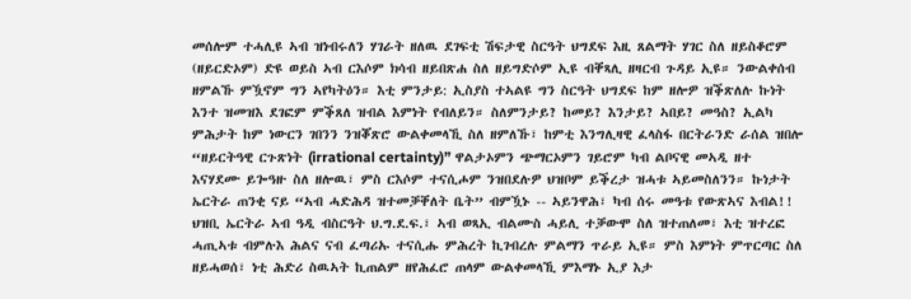መሰሎም ተሓሊዩ ኣብ ዝነብሩለን ሃገራት ዘለዉ ደገፍቲ ሽፍታዊ ስርዓት ህግደፍ እዚ ጸልማት ሃገር ስለ ዘይስቆሮም (ዘይርድኦም) ድዩ ወይስ ኣብ ርእሶም ክሳብ ዘይበጽሐ ስለ ዘይግድሶም ኢዩ ብቐጻሊ ዘዛርብ ጉዳይ ኢዩ። ንውልቀሰብ ዘምልኹ ምዃኖም ግን ኣየካትዕን። እቲ ምንታይ: ኢስያስ ተኣልዩ ግን ስርዓት ህግደፍ ከም ዘሎዎ ዝቕጽለሉ ኩነት እንተ ዝመዝእ ደገፎም ምቕጸለ ዝብል እምነት የብለይን። ስለምንታይ? ከመይ? እንታይ? ኣበይ? መዓስ? ኢልካ ምሕታት ከም ነውርን ገበንን ንዝቖጽሮ ውልቀመላኺ ስለ ዘምለኹ፣ ከምቲ እንግሊዛዊ ፈላስፋ በርትራንድ ራሰል ዝበሎ “ዘይርትዓዊ ርጉጽነት (irrational certainty)” ዋልታኦምን ጭማርኦምን ገይሮም ካብ ልቦናዊ መኣዲ ዘተ እናሃደሙ ይጐዓዙ ስለ ዘሎዉ፣ ምስ ርእሶም ተናሲሖም ንዝበደሉዎ ህዝቦም ይቕረታ ዝሓቱ ኣይመስለንን። ኩነታት ኤርትራ ጠንቂ ናይ “ኣብ ሓድሕዳ ዝተመቓቐለት ቤት” ብምዃኑ -- ኣይንዋሕ፣ ካብ ሰሩ መዓቱ የውጽኣና እብል!!
ህዝቢ ኤርትራ ኣብ ዓዲ ብስርዓት ህ.ግ.ደ.ፍ.፣ ኣብ ወጻኢ ብልሙስ ሓይሊ ተቓውሞ ስለ ዝተጠለመ፣ እቲ ዝተረፎ ሓጢኣቱ ብምሉእ ሕልና ናብ ፈጣሪኡ ተናሲሑ ምሕረት ኪገብረሉ ምልማን ጥራይ ኢዩ። ምስ እምነት ምጥርጣር ስለ ዘይሓወሰ፣ ነቲ ሕድሪ ስዉኣት ኪጠልም ዘየሕፈሮ ጠላም ውልቀመላኺ ምእማኑ ኢያ እታ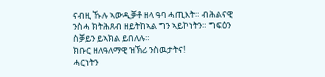ናብዚ ኹሉ ኣውዲቓቶ ዘላ ዓባ ሓጢእት። ብሕልናዊ ንስሓ ክትሕጸብ ዘይትከኣል ግን ኣይኮነትን። ግፍዕን ስቓይን ይኣክል ይበለሉ።
ክቡር ዘለዓለማዊ ዝኽሪ ንስዉታትና!
ሓርነትን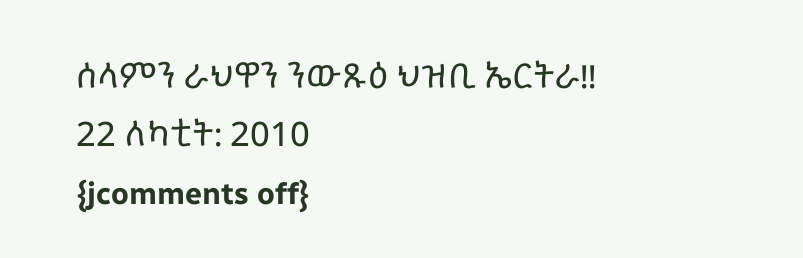ሰላምን ራህዋን ንውጹዕ ህዝቢ ኤርትራ!!
22 ለካቲት: 2010
{jcomments off}